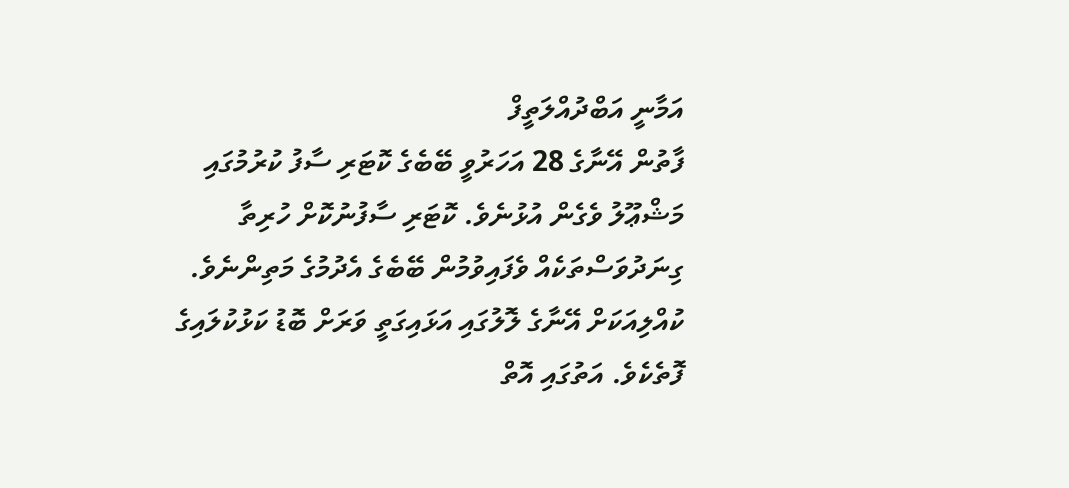އަމާނީ އަބްދުއްލަތީފް
ފާތުން އޭނާގެ 28 އަހަރުވީ ބޭބެގެ ކޮޓަރި ސާފު ކުރުމުގައި މަޝްޢޫލު ވެގެން އުޅުނެވެ. ކޮޓަރި ސާފުނުކޮށް ހުރިތާ ގިނަދުވަސްތަކެއް ވެފައިވުމުން ބޭބެގެ އެދުމުގެ މަތިންނެވެ. ކުއްލިއަކަށް އޭނާގެ ލޮލުގައި އަޅައިގަތީ ވަރަށް ބޮޑު ކަޅުކުލައިގެ ފޮތެކެވެ. އަތުގައި އޮތް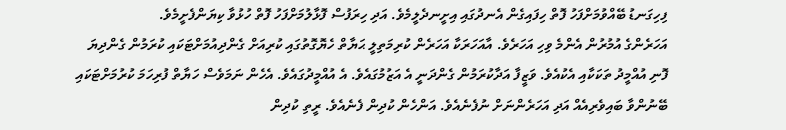ފިހިގަނޑު ބޭއްވުމަށްފަހު ފޮތް ހިފައިގެން އެނދުގައި އިށީނދެލީމެވެ. އަދި ހިރަފުސް ފޮޅާލުމަށްފަހު ފޮތް ހުޅުވާ ކިޔަންފެށީމެވެ.
އަހަރެންގެ އުމުރުން އެންމެ ވިހި އަހަރެވެ. އާއަހަރަކާ އަހަރެން ކުރިމަތިލީ ޙަޔާތް ހެޔޮގޮތުގައި ކުރިއަށް ގެންދިއުމަށްޓަކައި ކުރަމުން ގެންދިޔަ ފޮނި އުއްމީދު ތަކަކާއި އެކުއެވެ. ވަޒީފާ އަދާކުރަމުން ގެންދަނީ އެ އަޒުމުގައެވެ. އެ އުއްމީދުގައެވެ. އެހެން ނަމަވެސް ހަޔާތް ފުރިހަމަ ކުރުމަށްޓަކައި ބޭނުންވާ ބައިވެރިއެއް އަދި އަހަރެންނަށް ނުފެނެއެވެ. އަންހެން ކުދިން ފެނެއެވެ. ރީތި ކުދިން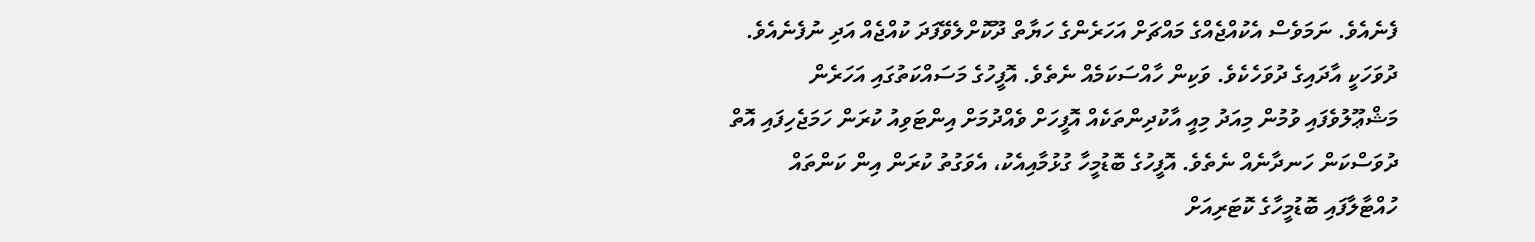ފެނެއެވެ. ނަމަވެސް އެކުއްޖެއްގެ މައްޗަށް އަހަރެންގެ ހަޔާތް ދޫކޮށްލެވޭފަދަ ކުއްޖެއް އަދި ނުފެނެއެވެ.
ދުވަހަކީ އާދައިގެ ދުވަހެކެވެ. ވަކިން ހާއްސަކަމެއް ނެތެވެ. އޮފީހުގެ މަސައްކަތުގައި އަހަރެން މަޝްޢޫލުވެފައި ވުމުން މިއަދު މިއީ އާކުދިންތަކެއް އޮފީހަށް ވެއްދުމަށް އިންޓަވިއު ކުރަން ހަމަޖެހިފައި އޮތް ދުވަސްކަން ހަނދާނެއް ނެތެވެ. އޮފީހުގެ ބޮޑުމީހާ ގުޅުމާއިއެކު، އެވަގުތު ކުރަން އިން ކަންތައް ހުއްޓާލާފައި ބޮޑުމީހާގެ ކޮޓަރިއަށް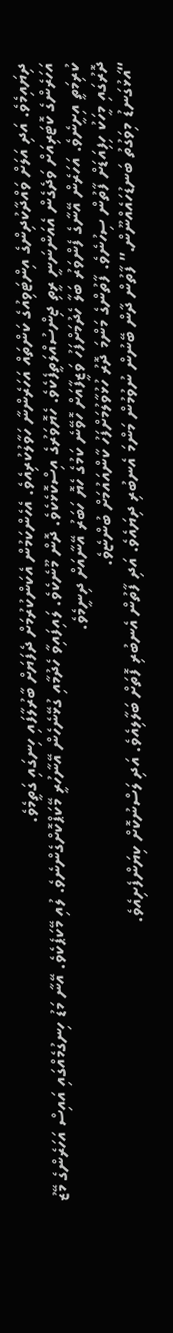ދިޔައިމެވެ. އަދި އަލަށް ވައްދާކުދިންގެ އިންޓަވިއުގެ ކަންތައް އަހަރެންނާ ހަވާލުކުރިއެވެ. އެހެންކަމުން އެކަންކުރުމަށް ދެފަޔަށް ބާރުލާފައި ހިނގައި ގަތީމެވެ.
އަހަރެންގެ ކޮޓަރިއަށް ވަދެގެން އެއަންނަނީ ރީތި ޖިންސުއްލަތީފެކެވެ. ހެޔޮވަރުގެ އިސްކޮޅެކެވެ. ދޮން މޫނެކެވެ. ލައިފައިވާ ހެދުމާއި ގުޅޭނެހެން އޭނާހުރީ މޭކަޕްކޮށްގެންނެވެ. ލުއި މޭކަޕެކެވެ. އޭނާ މަޑު ހިނގުމެއްގައި އައިސް އަހަރެންގެ މޭޒު ކުރިމަތީ އިށީނެވެ. އަހަރެން އޭނާގެ ފެންވަރު ބަލާ ހެދުމަށްފަހު ވަޒީފާއަށް ހޮވޭނެ ކަމުގެ ހެޔޮ ހަބަރު އޭނާއަށް ދިނީމެވެ.
ދޮރުގައި މީހަކު ހިފިއަޑަށް ފާތުން ސިހުނެވެ. ފާތުންގެ މަންމަ ދޮރު ހުޅުވާލުމަށްފަހު ކާންއައުމަށް ބުންޏެވެ.
“އަޅުގަނޑު މިވަގުތު ބަނޑުހައެއްނޫން.” ފާތުން ދާން ބޭނުން ނުވުމުން މަންމަ އެނބުރި ދިޔައެވެ. އަދި ފާތުން އެނބުރި ފޮތަށް ބަލާލިއެވެ. އަދި ލަސްނުކޮށް ކިޔަންފެށިއެވެ.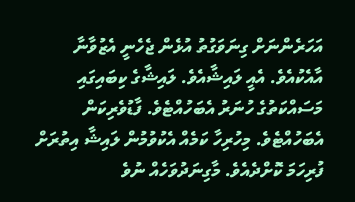އަހަރެންނަށް ގިނަވަގުތު އުޅެން ޖެހެނީ އެޒުވާނާ އާއެކުއެވެ. އެއީ ލައިޝާއެވެ. ލައިޝާގެ ކިބައިގައި މަސައްކަތުގެ ހުނަރު އެބަހުއްޓެވެ. ފާޑުވެރިކަން އެބަހުއްޓެވެ. މިހުރިހާ ކަމެއް އެކުވުމުން ލައިޝާ އިތުރަށް ފުރިހަމަ ކޮށްދެއެވެ. މާގިނަދުވަހެއް ނުވެ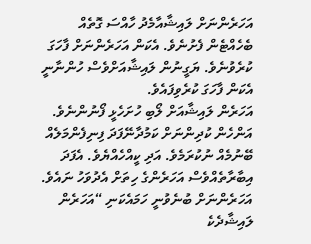އަހަރެންނަށް ލައިޝާއާމެދު ހާއްސަ ގޮތެއް ބެހެއްޓެން ފެށުނެވެ. އެކަން އަހަރެންނަށް ފާހަގަ ކުރެވުނެވެ. ޔަގީނުން ލައިޝާއަށްވެސް ހުންނާނީ އެކަން ފާހަގަ ކުރެވިފައެވެ.
އަހަރެން ލައިޝާއަށް ލޯބި ހުށަހެޅީ ފޯނުންނެވެ. އަންހެން ކުދިންނަށް ކަމުދާނޭފަދަ ފިނިފެންމަލެއް ބޭނުމެއް ނުކުރަމެވެ. އަދި ކީއްހެއްޔެވެ. އެފަދަ އިބާރާތެއްވެސް އަހަރެންގެ ހިތަށް އެދުވަހު ނައެވެ. އަހަރެންނަށް ބުނެވުނީ ހަމައެކަނި “އަހަރެން ލައިޝާދެކެ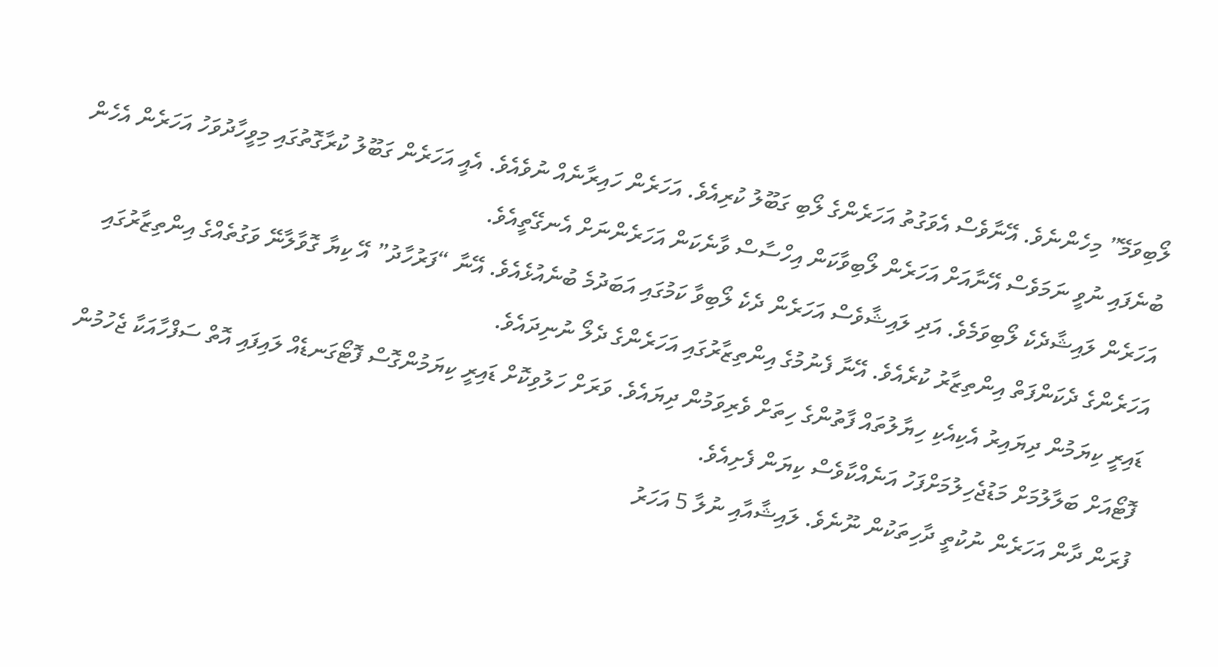ލޯބިވަމޭ” މިހެންނެވެ. އޭނާވެސް އެވަގުތު އަހަރެންގެ ލޯބި ގަބޫލު ކުރިއެވެ. އަހަރެން ހައިރާނެއް ނުވެއެވެ. އެއީ އަހަރެން ގަބޫލު ކުރާގޮތުގައި މިވީހާދުވަހު އަހަރެން އެހެން ބުނެފައި ނުވީ ނަމަވެސް އޭނާއަށް އަހަރެން ލޯބިވާކަން އިހްސާސް ވާނެކަން އަހަރެންނަށް އެނގޭތީއެވެ.
އަހަރެން ލައިޝާދެކެ ލޯބިވަމެވެ. އަދި ލައިޝާވެސް އަހަރެން ދެކެ ލޯބިވާ ކަމުގައި އަބަދުމެ ބުނެއުޅެއެވެ. އޭނާ “ފަރުހާދު” އޭ ކިޔާ ގޮވާލާނޭ ވަގުތެއްގެ އިންތިޒާރުގައި އަހަރެންގެ ދެކަންފަތް އިންތިޒާރު ކުރެއެވެ. އޭނާ ފެނުމުގެ އިންތިޒާރުގައި އަހަރެންގެ ދެލޯ ނުނިދައެވެ.
ޑައިރީ ކިޔަމުން ދިޔައިރު އެކިއެކި ހިޔާލުތައް ފާތުންގެ ހިތަށް ވެރިވަމުން ދިޔައެވެ. ވަރަށް ހަލުވިކޮށް ޑައިރީ ކިޔަމުންގޮސް ފޮޓޯގަނޑެއް ލައިފައި އޮތް ސަފްހާއަކާ ޖެހުމުން ފޮޓޯއަށް ބަލާލުމަށް މަޑުޖެހިލުމަށްފަހު އަނެއްކާވެސް ކިޔަން ފެށިއެވެ.
ފުރަން ދާން އަހަރެން ނުކުތީ ދާހިތަކުން ނޫނެވެ. ލައިޝާއާއި ނުލާ 5 އަހަރު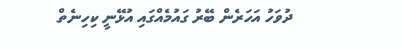ދުވަހު އަހަރެން ބޭރު ގައުމެއްގައި އުޅޭނީ ކިހިނެތް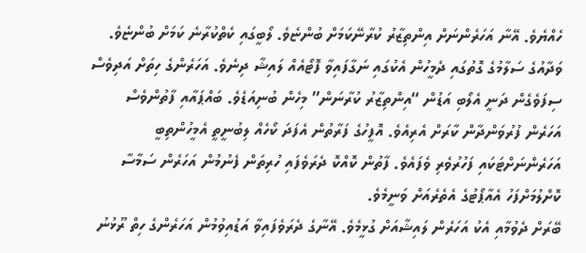ހެއްޔެވެ. އޭނާ އަހަރެންނަށް އިންތިޒާރު ކުރާނޭކަމަށް ބުންޏެވެ. ލޯބީގައި ކެތްކުރާނެ ކަމަށް ބުންޏެވެ. ވަދާއުގެ ސަލާމުގެ ގޮތުގައި ދެމީހުން އެކުގައި ނަގާފައިވާ ފޮޓޯއެއް ލައިޝާ ދިނެވެ. އަހަރެންގެ ހިތަށް އަދިވެސް ސިފަވެގެން ދަނީ އެލޯބި އަޑުން “އިންތިޒާރު ކުރާނަން” މިހެން ބުނިއަޑެވެ. ބައްޕައާއި ފާތުންވެސް އަހަރެން ފުރުވަންދާން ކާރަށް އެރިއެވެ. އޮފީހުގެ ފަރާތުން އެފަދަ ކޯހެއް ލިބުނީތީ އެމީހުންތިބީ އަހަރެންނަށްޓަކައި ފަހުރުވެރި ވެފައެވެ. ފާތުން ކޮއްކޮ ދެރަވެފައި ހުރިތަން ފެނުމުން އަހަރެން ސަމާސާ ކޮށްލުމަށްފަހު އެއާޕޯޓުގެ އެތެރެއަށް ވަނީމެވެ.
ބޭރަށް ދެވުމާއި އެކު އަހަރެން ލައިޝާއަށް ގުޅީމެވެ. އޭނާގެ ދެރަވެފައިވާ އަޑުއިވުމުން އަހަރެންގެ ހިތް ރޫޅުނު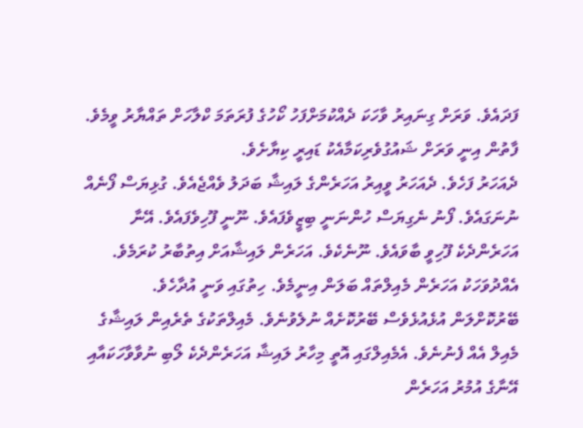ފަދައެވެ. ވަރަށް ގިނައިރު ވާހަކަ ދެއްކުމަށްފަހު ކޯހުގެ ފުރަތަމަ ކްލާހަށް ތައްޔާރު ވީމެވެ.
ފާތުން އިނީ ވަރަށް ޝައުގުވެރިކަމާއެކު ޑައިރީ ކިޔާށެވެ.
ދެއަހަރު ފަހެވެ. ދެއަހަރު ވީއިރު އަހަރެންގެ ލައިޝާ ބަދަލު ވެއްޖެއެވެ. ގުޅިޔަސް ފޯނެއް ނުނަގައެވެ. ފޯނު ނެގިޔަސް ހުންނަނީ ބިޒީވެފައެވެ. ނޫނީ ފޫހިވެފައެވެ. އޭނާ އަހަރެންދެކެ ފޫހިވީ ބާވައެވެ. ނޫނެކެވެ. އަހަރެން ލައިޝާއަށް އިތުބާރު ކުރަމެވެ.
އެއްދުވަހަކު އަހަރެން މެއިލްތައް ބަލަން އިނީމެވެ. ހިތުގައި ވަނީ އުދާހެވެ. ބޭރުކޮށްލަން އުޅެއުޅެވެސް ބޭރުކޮށެއް ނުލެވުނެވެ. މެއިލްތަކުގެ ތެރެއިން ލައިޝާގެ މެއިލް އެއް ފެނުނެވެ. އެމެއިލްގައި އޮތީ މިހާރު ލައިޝާ އަހަރެންދެކެ ލޯބި ނުވާވާހަކައާއި އޭނާގެ އުމުރު އަހަރެން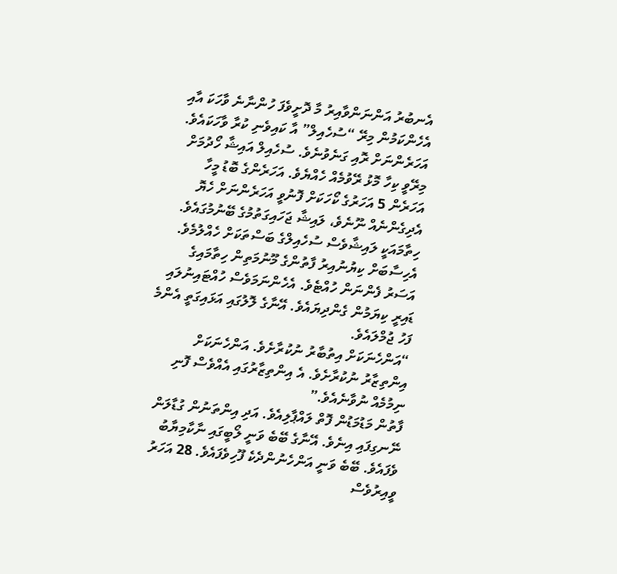އެނބުރު އަންނަންވާއިރު މާ ދޮށީވެފަ ހުންނާނެ ވާހަކަ އާއި އެހެންކަމުން މިރޭ “ސުހެއިލް” އާ ކައިވެނި ކުރާ ވާހަކައެވެ. އަހަރެންނަށް ރޮއި ގަނެވުނެވެ. ސުހެއިލް އައިޝާ ހޯދުމަށް މިރޭވީ ކިހާ މޮޅު ރޭވުމެއް ހެއްޔެވެ. އަހަރެންގެ ބޮޑު މީހާ އަހަރެން 5 އަހަރުގެ ކޯހަކަށް ފޮނުވީ އަހަރެންނަށް ހެޔޮ އެދިގެންނެއް ނޫނެވެ، ލައިޝާ ޖަހައިގަތުމުގެ ބޭނުމުގައެވެ. ހިތާމައަކީ ލައިޝާވެސް ސުހެއިލްގެ ބަސްތަކަށް ހެއްލުމެވެ.
އެހިސާބަށް ކިޔުނުއިރު ފާތުންގެ މޫނުމަތިން ހިތާމައިގެ އަސަރު ފެންނަން ހުއްޓެވެ. އެހެންނަމަވެސް ހުއްޓައިނުލައި ޑައިރީ ކިޔަމުން ގެންދިޔައެވެ. އޭނާގެ ލޮލުގައި އަޅައިގަތީ އެންމެ ފަހު ޖުމްލައެވެ.
“އަންހެނަކަށް އިތުބާރު ނުކުރާށެވެ. އަންހެނަކަށް އިންތިޒާރު ނުކުރާށެވެ. އެ އިންތިޒާރުގައި އެއްވެސް ފޮނި ނިމުމެއް ނުވާނެއެވެ.”
ފާތުން މަޑުމަޑުން ފޮތް ލައްޕާލިއެވެ. އަދި އިންތަނުން ގުޑާލަން ނޭނގިފައި އިނެވެ. އޭނާގެ ބޭބެ ވަނީ ލޯބީގައި ނާކާމިޔާބު ވެފައެވެ. ބޭބެ ވަނީ އަންހެނުންދެކެ ފޫހިވެފައެވެ. 28 އަހަރު ވީއިރުވެސް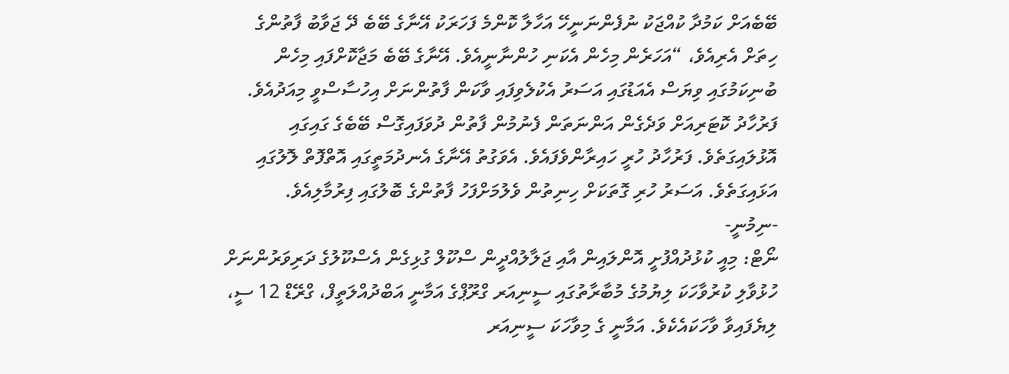ބޭބެއަށް ކަމުދާ ކުއްޖަކު ނުފެންނަނީހޭ އަހާލާ ކޮންމެ ފަހަރަކު އޭނާގެ ބޭބެ ދޭ ޖަވާބު ފާތުންގެ ހިތަށް އެރިއެވެ، “އަހަރެން މިހެން އެކަނި ހުންނާނީއެވެ. އޭނާގެ ބޭބެ މަޖާކޮށްފައި މިހެން ބުނިކަމުގައި ވިޔަސް އެއަޑުގައި އަސަރު އެކުލެވިފައި ވާކަން ފާތުންނަށް އިހުސާސްވީ މިއަދުއެވެ.
ފަރުހާދު ކޮޓަރިއަށް ވަދެގެން އަންނަތަން ފެނުމުން ފާތުން ދުވަފައިގޮސް ބޭބެގެ ގައިގައި އޮޅުލައިގަތެވެ. ފަރުހާދު ހުރީ ހައިރާންވެފައެވެ. އެވަގުތު އޭނާގެ އެނދުމަތީގައި އޮތްފޮތް ލޮލުގައި އަޅައިގަތެވެ. އަސަރު ހުރި ގޮތަކަށް ހިނިތުން ވެލުމަށްފަހު ފާތުންގެ ބޮލުގައި ފިރުމާލިއެވެ.
-ނިމުނީ-
ނޯޓް: މިއީ ކުޅުދުއްފުށީ އޮންލައިން އާއި ޖަލާލުއްދީން ސްކޫލް ގުޅިގެން އެސްކޫލުގެ ދަރިވަރުންނަށް ހުޅުވާލި ކުރުވާހަކަ ލިޔުމުގެ މުބާރާތުގައި ސީނިއަރ ގްރޫޕްގެ އަމާނީ އަބްދުއްލަތީފް، ގްރޭޑް 12 ސީ، ލިޔެފައިވާ ވާހަކައެކެވެ. އަމާނީ ގެ މިވާހަކަ ސީނިއަރ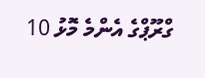ގްރޫޕްގެ އެންމެ މޮޅު 10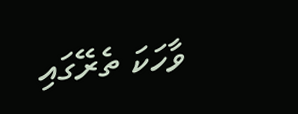ވާހަކަ ތެރޭގައި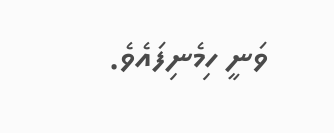ވަނީ ހިމެނިފައެވެ.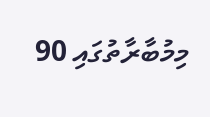މިމުބާރާތުގައި 90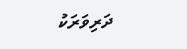ދަރިވަރަކު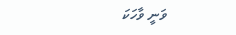ވަނީ ވާހަކަ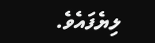ލިޔެފައެވެ.